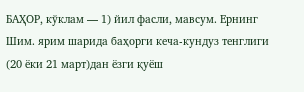БАҲОР, кўклам — 1) йил фасли, мавсум. Ернинг Шим. ярим шарида баҳорги кеча-кундуз тенглиги (20 ёки 21 март)дан ёзги қуёш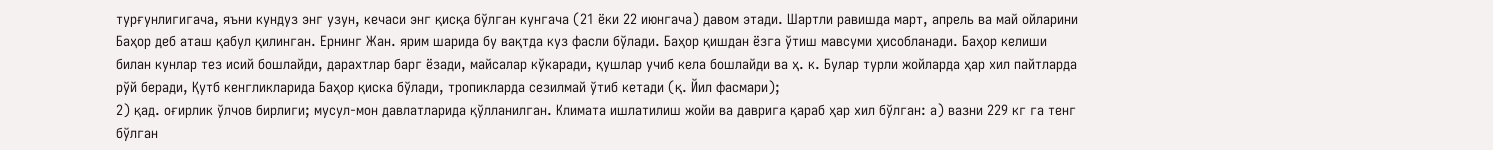турғунлигигача, яъни кундуз энг узун, кечаси энг қисқа бўлган кунгача (21 ёки 22 июнгача) давом этади. Шартли равишда март, апрель ва май ойларини Баҳор деб аташ қабул қилинган. Ернинг Жан. ярим шарида бу вақтда куз фасли бўлади. Баҳор қишдан ёзга ўтиш мавсуми ҳисобланади. Баҳор келиши билан кунлар тез исий бошлайди, дарахтлар барг ёзади, майсалар кўкаради, қушлар учиб кела бошлайди ва ҳ. к. Булар турли жойларда ҳар хил пайтларда рўй беради, Қутб кенгликларида Баҳор қиска бўлади, тропикларда сезилмай ўтиб кетади (қ. Йил фасмари);
2) қад. оғирлик ўлчов бирлиги; мусул-мон давлатларида қўлланилган. Климата ишлатилиш жойи ва даврига қараб ҳар хил бўлган: а) вазни 229 кг га тенг бўлган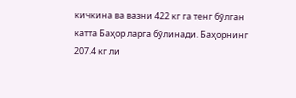кичкина ва вазни 422 кг га тенг бўлган катта Баҳор ларга бўлинади. Баҳорнинг 207.4 кг ли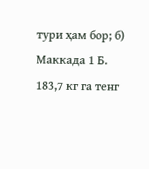тури ҳам бор; б) Маккада 1 Б. 183,7 кг га тенг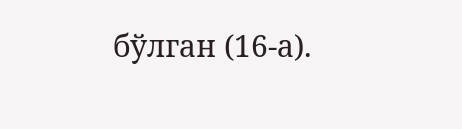бўлган (16-а).